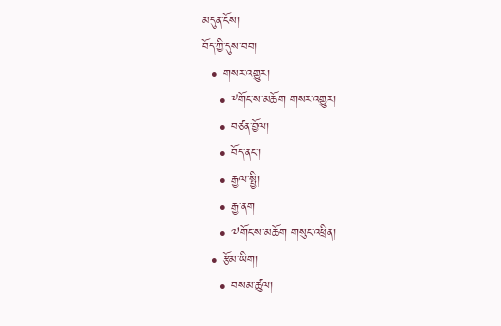མདུན་ངོས།
བོད་ཀྱི་དུས་བབ།
  • གསར་འགྱུར།
    • ༸གོང་ས་མཆོག གསར་འགྱུར།
    • བཙན་བྱོལ།
    • བོད་ནང་།
    • རྒྱལ་སྤྱི།
    • རྒྱ་ནག
    • ༧གོང་ས་མཆོག གསུང་འཕྲིན།
  • རྩོམ་ཡིག།
    • བསམ་ཚུལ།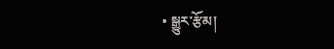• སྒྱུར་རྩོམ།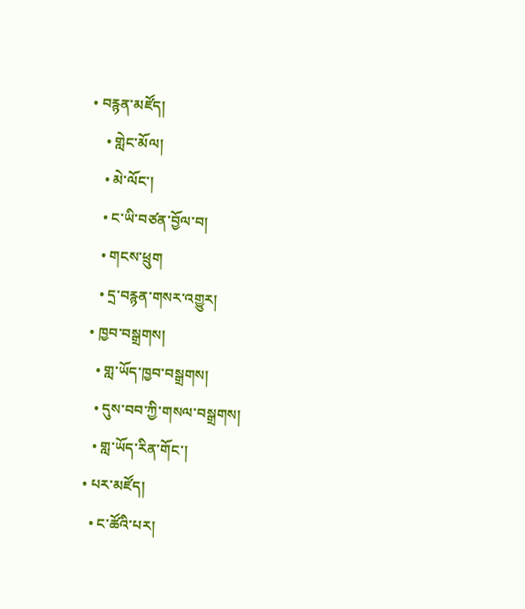• བརྙན་མཛོད།
    • གླེང་མོལ།
    • མེ་ལོང་།
    • ང་ཡི་བཙན་བྱོལ་བ།
    • གངས་ཕྲུག
    • དྲ་བརྙན་གསར་འགྱུར།
  • ཁྱབ་བསྒྲགས།
    • གླ་ཡོད་ཁྱབ་བསྒྲགས།
    • དུས་བབ་ཀྱི་གསལ་བསྒྲགས།
    • གླ་ཡོད་རིན་གོང་།
  • པར་མཛོད།
    • ང་ཚོའི་པར།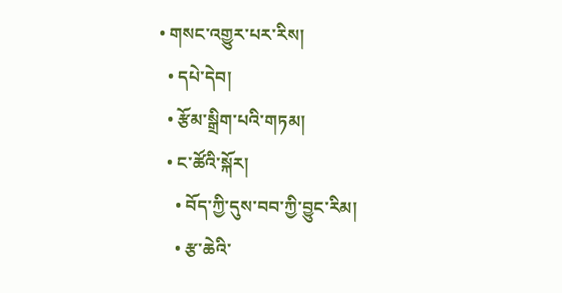• གསང་འགྱུར་པར་རིས།
  • དཔེ་དེབ།
  • རྩོམ་སྒྲིག་པའི་གཏམ།
  • ང་ཚོའི་སྐོར།
    • བོད་ཀྱི་དུས་བབ་ཀྱི་བྱུང་རིམ།
    • རྩ་ཆེའི་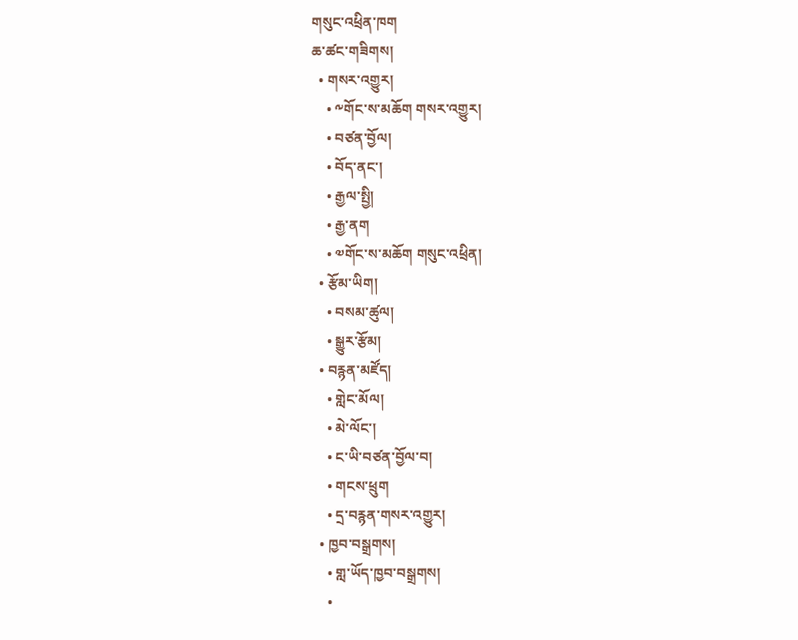གསུང་འཕྲིན་ཁག
ཆ་ཚང་གཟིགས།
  • གསར་འགྱུར།
    • ༸གོང་ས་མཆོག གསར་འགྱུར།
    • བཙན་བྱོལ།
    • བོད་ནང་།
    • རྒྱལ་སྤྱི།
    • རྒྱ་ནག
    • ༧གོང་ས་མཆོག གསུང་འཕྲིན།
  • རྩོམ་ཡིག།
    • བསམ་ཚུལ།
    • སྒྱུར་རྩོམ།
  • བརྙན་མཛོད།
    • གླེང་མོལ།
    • མེ་ལོང་།
    • ང་ཡི་བཙན་བྱོལ་བ།
    • གངས་ཕྲུག
    • དྲ་བརྙན་གསར་འགྱུར།
  • ཁྱབ་བསྒྲགས།
    • གླ་ཡོད་ཁྱབ་བསྒྲགས།
    •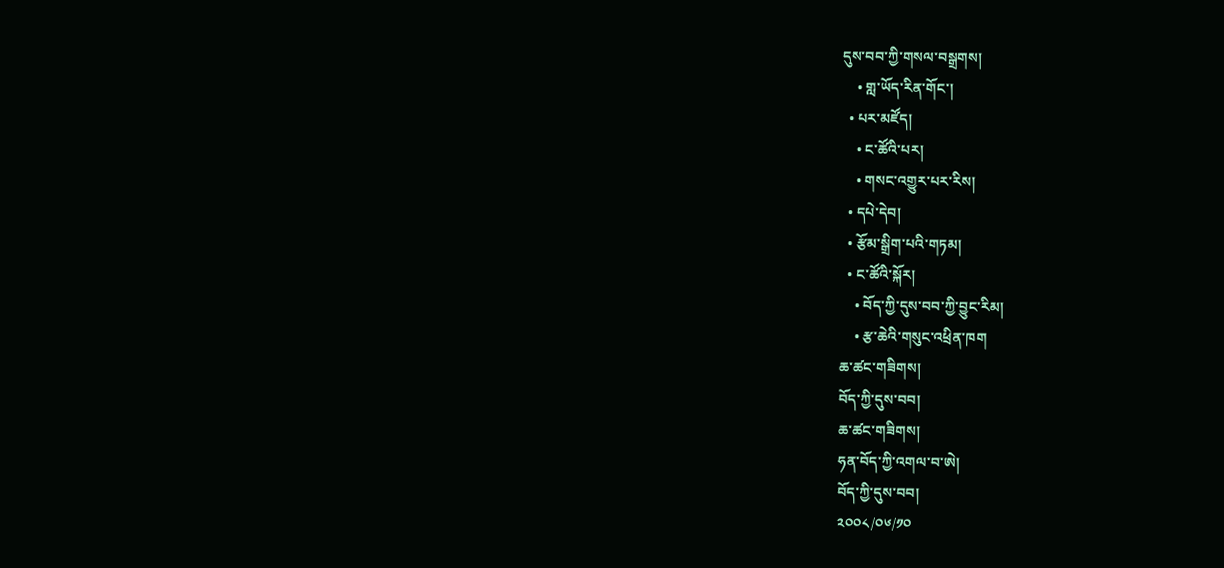དུས་བབ་ཀྱི་གསལ་བསྒྲགས།
    • གླ་ཡོད་རིན་གོང་།
  • པར་མཛོད།
    • ང་ཚོའི་པར།
    • གསང་འགྱུར་པར་རིས།
  • དཔེ་དེབ།
  • རྩོམ་སྒྲིག་པའི་གཏམ།
  • ང་ཚོའི་སྐོར།
    • བོད་ཀྱི་དུས་བབ་ཀྱི་བྱུང་རིམ།
    • རྩ་ཆེའི་གསུང་འཕྲིན་ཁག
ཆ་ཚང་གཟིགས།
བོད་ཀྱི་དུས་བབ།
ཆ་ཚང་གཟིགས།
ཧན་བོད་ཀྱི་འགལ་བ་ཨེ།
བོད་ཀྱི་དུས་བབ།
༢༠༠༨/༠༦/༡༠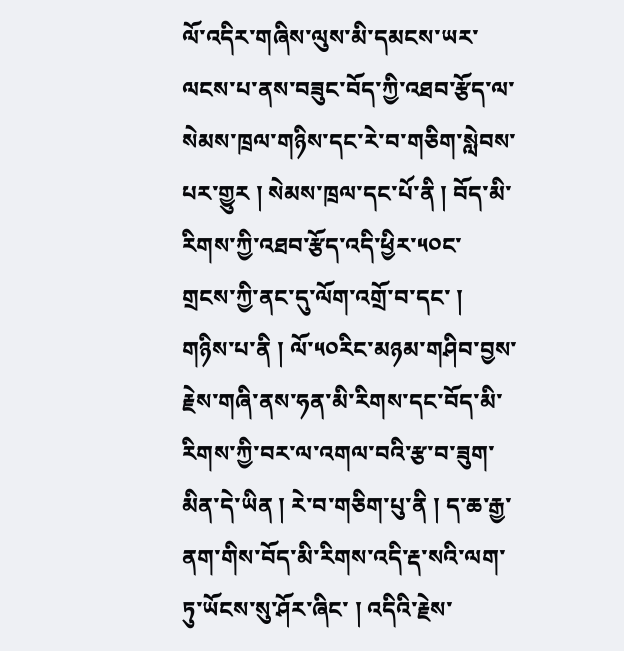ལོ་འདིར་གཞིས་ལུས་མི་དམངས་ཡར་ལངས་པ་ནས་བཟུང་བོད་ཀྱི་འཐབ་རྩོད་ལ་སེམས་ཁྲལ་གཉིས་དང་རེ་བ་གཅིག་སླེབས་པར་གྱུར ། སེམས་ཁྲལ་དང་པོ་ནི ། བོད་མི་རིགས་ཀྱི་འཐབ་རྩོད་འདི་ཕྱིར་༥༠ང་གྲངས་ཀྱི་ནང་དུ་ལོག་འགྲོ་བ་དང་ །  གཉིས་པ་ནི ། ལོ་༥༠རིང་མཉམ་གཤིབ་བྱས་རྗེས་གཞི་ནས་ཧན་མི་རིགས་དང་བོད་མི་རིགས་ཀྱི་བར་ལ་འགལ་བའི་རྩ་བ་ཟུག་མིན་དེ་ཡིན ། རེ་བ་གཅིག་པུ་ནི ། ད་ཆ་རྒྱ་ནག་གིས་བོད་མི་རིགས་འདི་རྡ་སའི་ལག་ཏུ་ཡོངས་སུ་ཤོར་ཞིང་ ། འདིའི་རྗེས་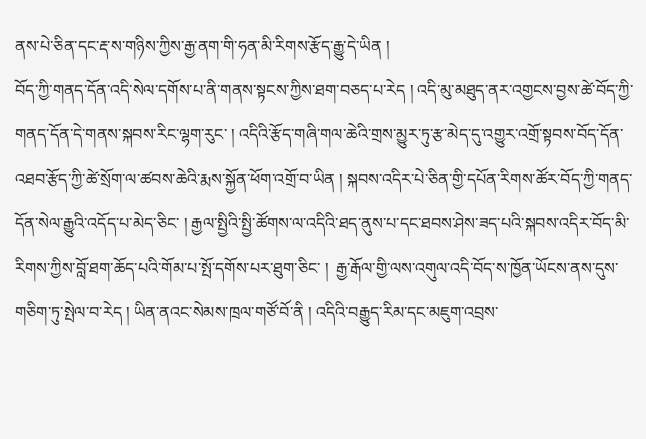ནས་པེ་ཅིན་དང་རྡ་ས་གཉིས་ཀྱིས་རྒྱ་ནག་གི་ཧན་མི་རིགས་རྩོད་རྒྱུ་དེ་ཡིན །
བོད་ཀྱི་གནད་དོན་འདི་སེལ་དགོས་པ་ནི་གནས་སྟངས་ཀྱིས་ཐག་བཅད་པ་རེད ། འདི་མུ་མཐུད་ནར་འགྱངས་བྱས་ཚེ་བོད་ཀྱི་གནད་དོན་དེ་གནས་སྐབས་རིང་ལྷག་རུང་ ། འདིའི་རྩོད་གཞི་གལ་ཆེའི་གྲས་མྱུར་ཏུ་རྩ་མེད་དུ་འགྱུར་འགྲོ་སྟབས་བོད་དོན་འཐབ་རྩོད་ཀྱི་ཚེ་སྲོག་ལ་ཚབས་ཆེའི་རྨས་སྐྱོན་ཕོག་འགྲོ་བ་ཡིན ། སྐབས་འདིར་པེ་ཅིན་གྱི་དཔོན་རིགས་ཚོར་བོད་ཀྱི་གནད་དོན་སེལ་རྒྱུའི་འདོད་པ་མེད་ཅིང་ ། རྒྱལ་སྤྱིའི་སྤྱི་ཚོགས་ལ་འདིའི་ཐད་ནུས་པ་དང་ཐབས་ཤེས་ཟད་པའི་སྐབས་འདིར་བོད་མི་རིགས་ཀྱིས་བློ་ཐག་ཆོད་པའི་གོམ་པ་སྤོ་དགོས་པར་ཐུག་ཅིང་ །  རྒྱ་རྒོལ་གྱི་ལས་འགུལ་འདི་བོད་ས་ཁྱོན་ཡོངས་ནས་དུས་གཅིག་ཏུ་སྤེལ་བ་རེད ། ཡིན་ནའང་སེམས་ཁྲལ་གཙོ་བོ་ནི ། འདིའི་བརྒྱུད་རིམ་དང་མཇུག་འབྲས་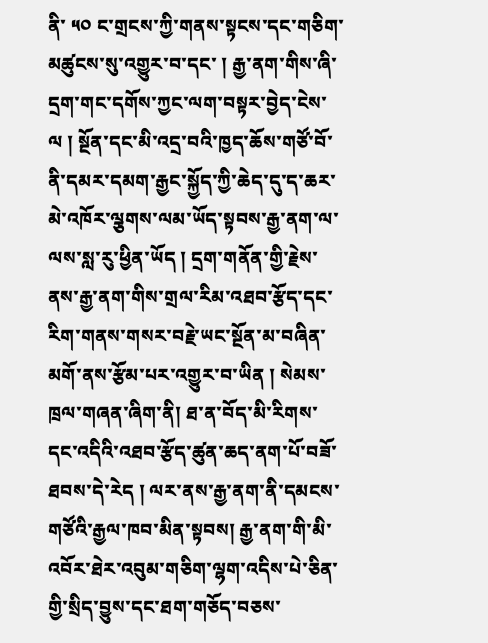ནི་ ༥༠ ང་གྲངས་ཀྱི་གནས་སྟངས་དང་གཅིག་མཚུངས་སུ་འགྱུར་བ་དང་ ། རྒྱ་ནག་གིས་ཞི་དྲག་གང་དགོས་ཀྱང་ལག་བསྟར་བྱེད་ངེས་ལ ། སྔོན་དང་མི་འདྲ་བའི་ཁྱད་ཆོས་གཙོ་བོ་ནི་དམར་དམག་རྒྱང་སྐྱོད་ཀྱི་ཆེད་དུ་ད་ཆར་མེ་འཁོར་ལྕགས་ལམ་ཡོད་སྟབས་རྒྱ་ནག་ལ་ལས་སླ་རུ་ཕྱིན་ཡོད ། དྲག་གནོན་གྱི་རྗེས་ནས་རྒྱ་ནག་གིས་གྲལ་རིམ་འཐབ་རྩོད་དང་རིག་གནས་གསར་བརྗེ་ཡང་སྔོན་མ་བཞིན་མགོ་ནས་རྩོམ་པར་འགྱུར་བ་ཡིན ། སེམས་ཁྲལ་གཞན་ཞིག་ནི། ཐ་ན་བོད་མི་རིགས་དང་འདིའི་འཐབ་རྩོད་ཚུན་ཆད་ནག་པོ་བཟོ་ཐབས་དེ་རེད ། ལར་ནས་རྒྱ་ནག་ནི་དམངས་གཙོའི་རྒྱལ་ཁབ་མིན་སྟབས། རྒྱ་ནག་གི་མི་འབོར་ཐེར་འབུམ་གཅིག་ལྷག་འདིས་པེ་ཅིན་གྱི་སྲིད་བྱུས་དང་ཐག་གཅོད་བཅས་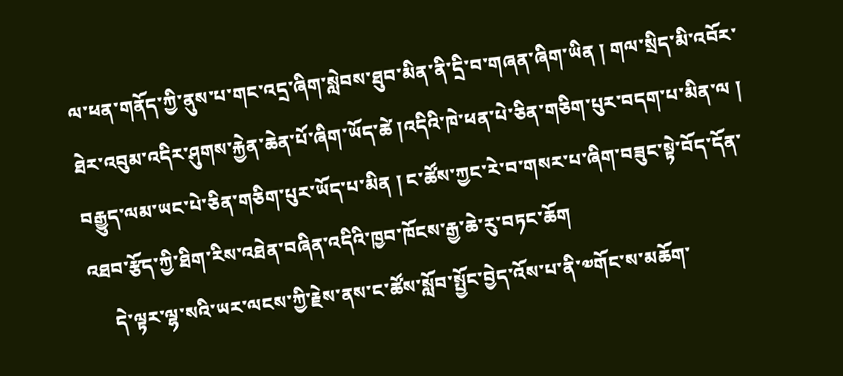ལ་ཕན་གནོད་ཀྱི་ནུས་པ་གང་འདྲ་ཞིག་སླེབས་ཐུབ་མིན་ནི་དྲི་བ་གཞན་ཞིག་ཡིན ། གལ་སྲིད་མི་འབོར་ཐེར་འབུམ་འདིར་ཤུགས་རྐྱེན་ཆེན་པོ་ཞིག་ཡོད་ཚེ །འདིའི་ཁེ་ཕན་པེ་ཅིན་གཅིག་པུར་བདག་པ་མིན་ལ ། བརྒྱུད་ལམ་ཡང་པེ་ཅིན་གཅིག་པུར་ཡོད་པ་མིན ། ང་ཚོས་ཀྱང་རེ་བ་གསར་པ་ཞིག་བཟུང་སྟེ་བོད་དོན་འཐབ་རྩོད་ཀྱི་ཐིག་རིས་འཐེན་བཞིན་འདིའི་ཁྱབ་ཁོངས་རྒྱ་ཆེ་རུ་བཏང་ཆོག
     དེ་ལྟར་ལྷ་སའི་ཡར་ལངས་ཀྱི་རྗེས་ནས་ང་ཚོས་སློབ་སྤྱོང་བྱེད་འོས་པ་ནི་༧གོང་ས་མཆོག་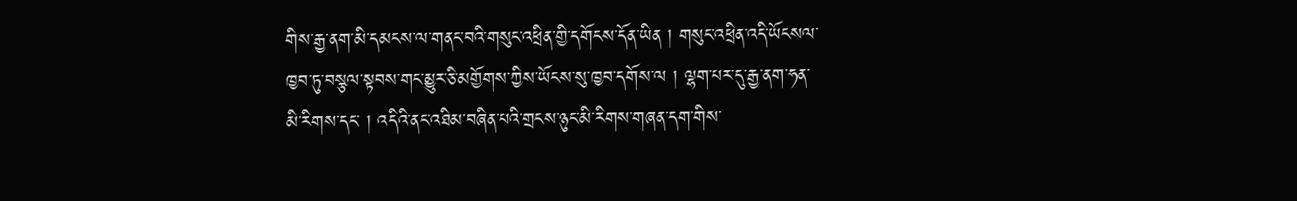གིས་རྒྱ་ནག་མི་དམངས་ལ་གནང་བའི་གསུང་འཕྲིན་གྱི་དགོངས་དོན་ཡིན ། གསུང་འཕྲིན་འདི་ཡོངསལ་ཁྱབ་ཏུ་བསྩལ་སྟབས་གང་མྱུར་ཅི་མགྱོགས་ཀྱིས་ཡོངས་སུ་ཁྱབ་དགོས་ལ ། ལྷག་པར་དུ་རྒྱ་ནག་ཧན་མི་རིགས་དང་ ། འདིའི་ནང་འཐིམ་བཞིན་པའི་གྲངས་ཉུང་མི་རིགས་གཞན་དག་གིས་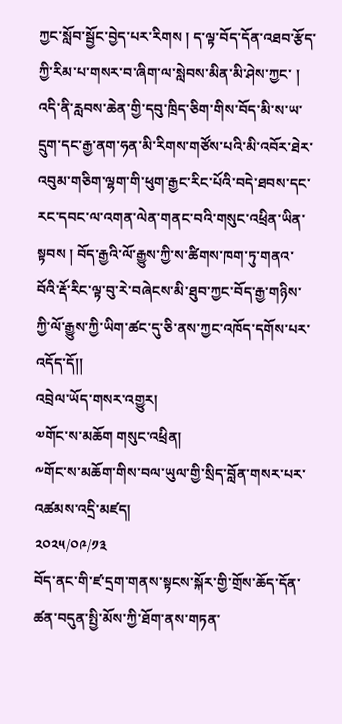ཀྱང་སློབ་སྦྱོང་བྱེད་པར་རིགས ། ད་ལྟ་བོད་དོན་འཐབ་རྩོད་ཀྱི་རིམ་པ་གསར་བ་ཞིག་ལ་སླེབས་མིན་མི་ཤེས་ཀྱང་ ། འདི་ནི་རླབས་ཆེན་གྱི་དབུ་ཁྲིད་ཅིག་གིས་བོད་མི་ས་ཡ་དྲུག་དང་རྒྱ་ནག་ཧན་མི་རིགས་གཙོས་པའི་མི་འབོར་ཐེར་འབུམ་གཅིག་ལྷག་གི་ཕུག་རྒྱང་རིང་པོའི་བདེ་ཐབས་དང་རང་དབང་ལ་འགན་ལེན་གནང་བའི་གསུང་འཕྲིན་ཡིན་སྟབས ། བོད་རྒྱའི་ལོ་རྒྱུས་ཀྱི་ས་ཚིགས་ཁག་ཏུ་གནའ་བོའི་རྡོ་རིང་ལྟ་བུ་རེ་བཞེངས་མི་ཐུབ་ཀྱང་བོད་རྒྱ་གཉིས་ཀྱི་ལོ་རྒྱུས་ཀྱི་ཡིག་ཚང་དུ་ཅི་ནས་ཀྱང་འཁོད་དགོས་པར་འདོད་དོ།།
འབྲེལ་ཡོད་གསར་འགྱུར།
༧གོང་ས་མཆོག གསུང་འཕྲིན།
༸གོང་ས་མཆོག་གིས་བལ་ཡུལ་གྱི་སྲིད་བློན་གསར་པར་འཚམས་འདྲི་མཛད།
༢༠༢༥/༠༩/༡༣
བོད་ནང་གི་ཛ་དྲག་གནས་སྟངས་སྐོར་གྱི་གྲོས་ཆོད་དོན་ཚན་བདུན་སྤྱི་མོས་ཀྱི་ཐོག་ནས་གཏན་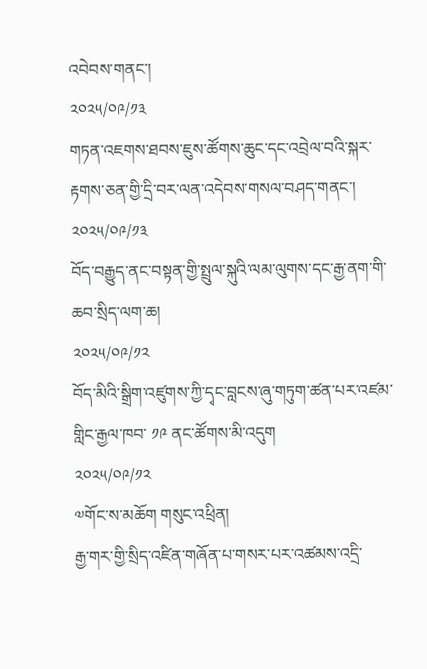འབེབས་གནང་།
༢༠༢༥/༠༩/༡༣
གཏན་འཇགས་ཐབས་ཇུས་ཚོགས་ཆུང་དང་འབྲེལ་བའི་སྐར་རྟགས་ཅན་གྱི་དྲི་བར་ལན་འདེབས་གསལ་བཤད་གནང་།
༢༠༢༥/༠༩/༡༣
བོད་བརྒྱུད་ནང་བསྟན་གྱི་སྤྲུལ་སྐུའི་ལམ་ལུགས་དང་རྒྱ་ནག་གི་ཆབ་སྲིད་ལག་ཆ།
༢༠༢༥/༠༩/༡༢
བོད་མིའི་སྒྲིག་འཛུགས་ཀྱི་དྭང་བླངས་ཞུ་གཏུག་ཚན་པར་འཛམ་གླིང་རྒྱལ་ཁབ་ ༡༩ ནང་ཚོགས་མི་འདུག
༢༠༢༥/༠༩/༡༢
༧གོང་ས་མཆོག གསུང་འཕྲིན།
རྒྱ་གར་གྱི་སྲིད་འཛིན་གཞོན་པ་གསར་པར་འཚམས་འདྲི་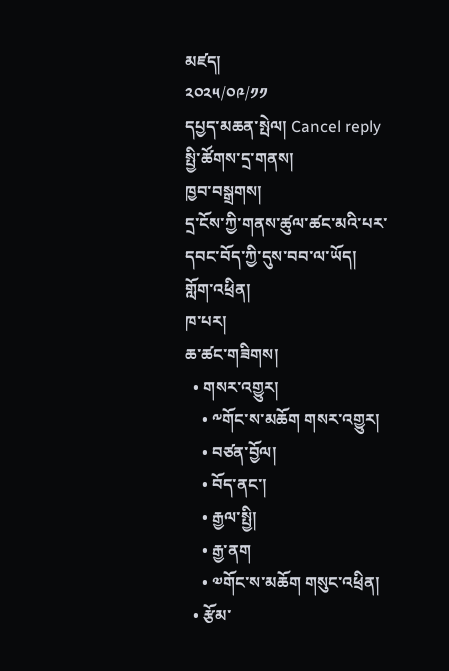མཛད།
༢༠༢༥/༠༩/༡༡
དཔྱད་མཆན་སྤེལ། Cancel reply
སྤྱི་ཚོགས་དྲ་གནས།
ཁྱབ་བསྒྲགས།
དྲ་ངོས་ཀྱི་གནས་ཚུལ་ཚང་མའི་པར་དབང་བོད་ཀྱི་དུས་བབ་ལ་ཡོད།
གློག་འཕྲིན།
ཁ་པར།
ཆ་ཚང་གཟིགས།
  • གསར་འགྱུར།
    • ༸གོང་ས་མཆོག གསར་འགྱུར།
    • བཙན་བྱོལ།
    • བོད་ནང་།
    • རྒྱལ་སྤྱི།
    • རྒྱ་ནག
    • ༧གོང་ས་མཆོག གསུང་འཕྲིན།
  • རྩོམ་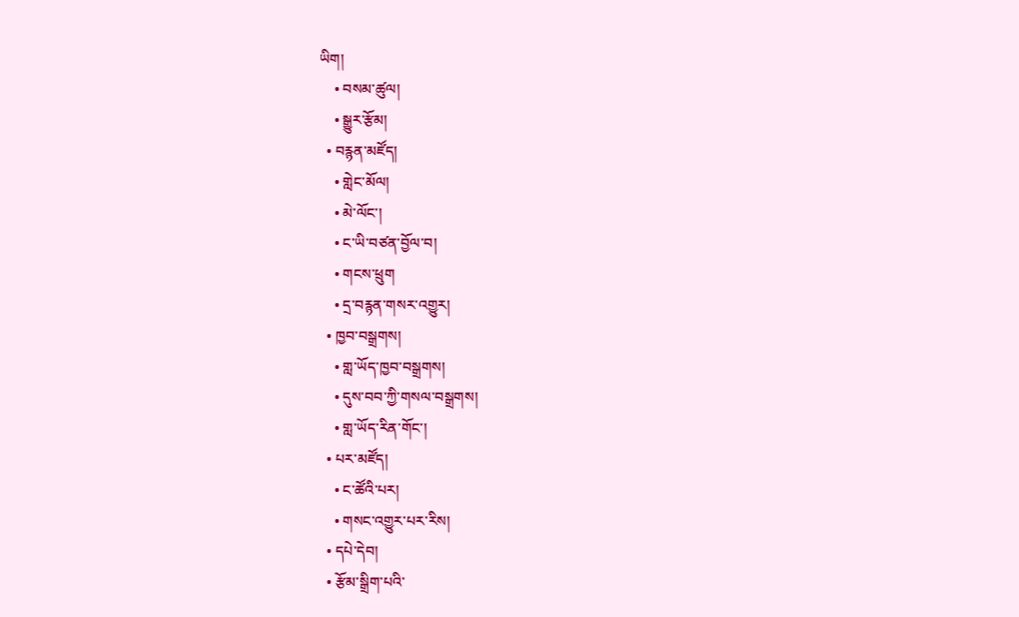ཡིག།
    • བསམ་ཚུལ།
    • སྒྱུར་རྩོམ།
  • བརྙན་མཛོད།
    • གླེང་མོལ།
    • མེ་ལོང་།
    • ང་ཡི་བཙན་བྱོལ་བ།
    • གངས་ཕྲུག
    • དྲ་བརྙན་གསར་འགྱུར།
  • ཁྱབ་བསྒྲགས།
    • གླ་ཡོད་ཁྱབ་བསྒྲགས།
    • དུས་བབ་ཀྱི་གསལ་བསྒྲགས།
    • གླ་ཡོད་རིན་གོང་།
  • པར་མཛོད།
    • ང་ཚོའི་པར།
    • གསང་འགྱུར་པར་རིས།
  • དཔེ་དེབ།
  • རྩོམ་སྒྲིག་པའི་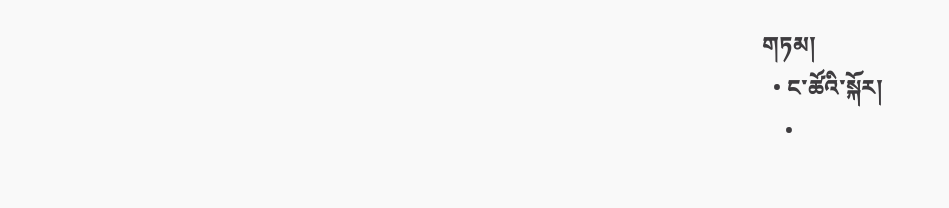གཏམ།
  • ང་ཚོའི་སྐོར།
    •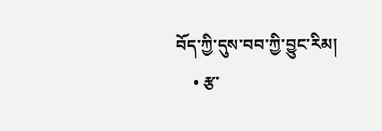བོད་ཀྱི་དུས་བབ་ཀྱི་བྱུང་རིམ།
    • རྩ་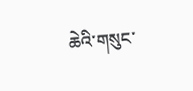ཆེའི་གསུང་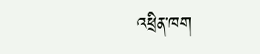འཕྲིན་ཁག